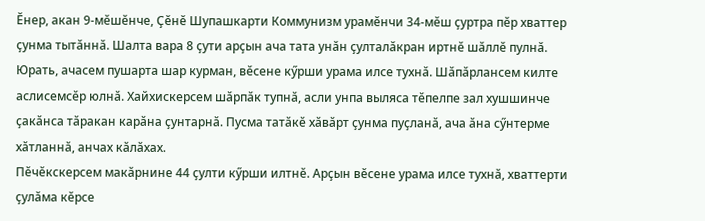Ӗнер, акан 9-мӗшӗнче, Ҫӗнӗ Шупашкарти Коммунизм урамӗнчи 34-мӗш ҫуртра пӗр хваттер ҫунма тытӑннӑ. Шалта вара 8 ҫути арҫын ача тата унӑн ҫулталӑкран иртнӗ шӑллӗ пулнӑ.
Юрать, ачасем пушарта шар курман, вӗсене кӳрши урама илсе тухнӑ. Шӑпӑрлансем килте аслисемсӗр юлнӑ. Хайхискерсем шӑрпӑк тупнӑ, асли унпа выляса тӗпелпе зал хушшинче ҫакӑнса тӑракан карӑна ҫунтарнӑ. Пусма татӑкӗ хӑвӑрт ҫунма пуҫланӑ, ача ӑна сӳнтерме хӑтланнӑ, анчах кӑлӑхах.
Пӗчӗкскерсем макӑрнине 44 ҫулти кӳрши илтнӗ. Арҫын вӗсене урама илсе тухнӑ, хваттерти ҫулӑма кӗрсе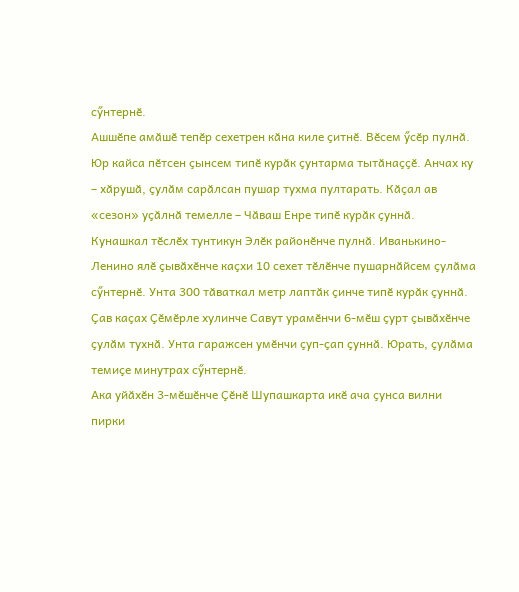сӳнтернӗ.
Ашшӗпе амӑшӗ тепӗр сехетрен кӑна киле ҫитнӗ. Вӗсем ӳсӗр пулнӑ.
Юр кайса пӗтсен ҫынсем типӗ курӑк ҫунтарма тытӑнаҫҫӗ. Анчах ку – хӑрушӑ, ҫулӑм сарӑлсан пушар тухма пултарать. Кӑҫал ав «сезон» уҫӑлнӑ темелле – Чӑваш Енре типӗ курӑк ҫуннӑ.
Кунашкал тӗслӗх тунтикун Элӗк районӗнче пулнӑ. Иванькино-Ленино ялӗ ҫывӑхӗнче каҫхи 10 сехет тӗлӗнче пушарнӑйсем ҫулӑма сӳнтернӗ. Унта 300 тӑваткал метр лаптӑк ҫинче типӗ курӑк ҫуннӑ.
Ҫав каҫах Ҫӗмӗрле хулинче Савут урамӗнчи 6-мӗш ҫурт ҫывӑхӗнче ҫулӑм тухнӑ. Унта гаражсен умӗнчи ҫуп-ҫап ҫуннӑ. Юрать, ҫулӑма темиҫе минутрах сӳнтернӗ.
Ака уйӑхӗн 3-мӗшӗнче Ҫӗнӗ Шупашкарта икӗ ача ҫунса вилни пирки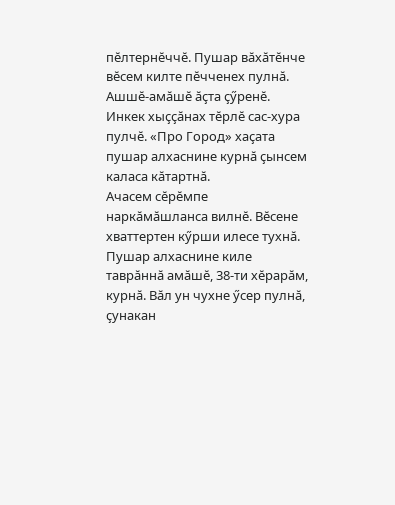пӗлтернӗччӗ. Пушар вӑхӑтӗнче вӗсем килте пӗчченех пулнӑ. Ашшӗ-амӑшӗ ӑҫта ҫӳренӗ. Инкек хыҫҫӑнах тӗрлӗ сас-хура пулчӗ. «Про Город» хаҫата пушар алхаснине курнӑ ҫынсем каласа кӑтартнӑ.
Ачасем сӗрӗмпе наркӑмӑшланса вилнӗ. Вӗсене хваттертен кӳрши илесе тухнӑ. Пушар алхаснине киле таврӑннӑ амӑшӗ, 38-ти хӗрарӑм, курнӑ. Вӑл ун чухне ӳсер пулнӑ, ҫунакан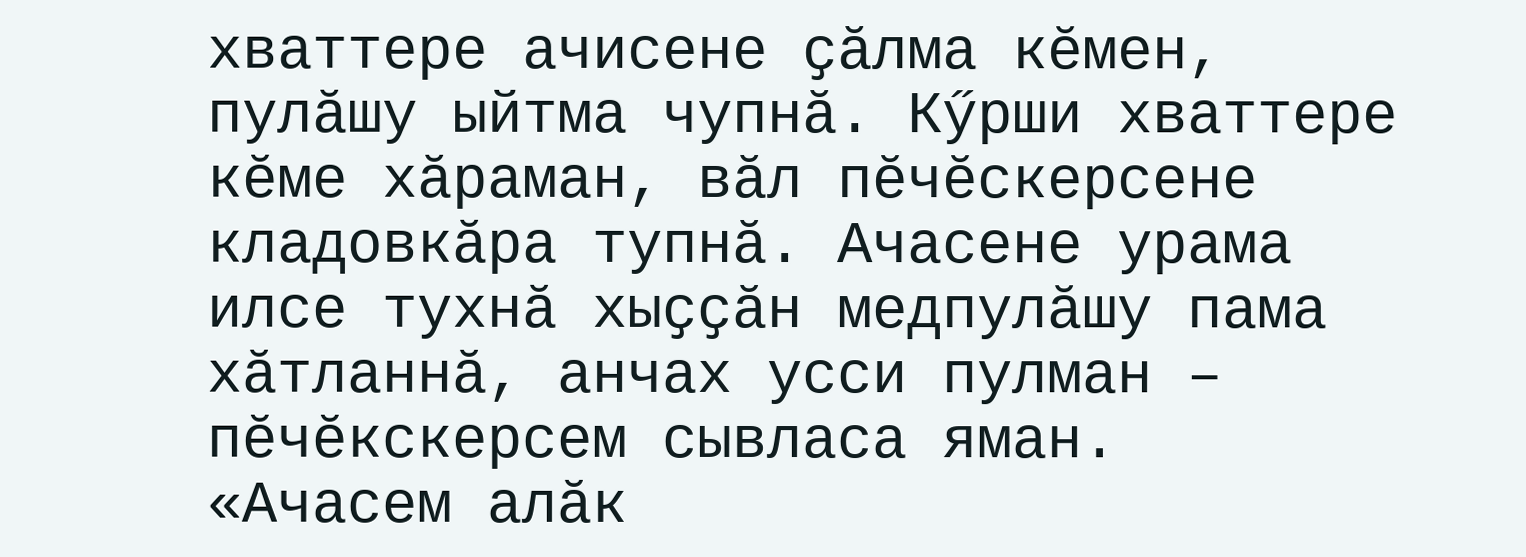хваттере ачисене ҫӑлма кӗмен, пулӑшу ыйтма чупнӑ. Кӳрши хваттере кӗме хӑраман, вӑл пӗчӗскерсене кладовкӑра тупнӑ. Ачасене урама илсе тухнӑ хыҫҫӑн медпулӑшу пама хӑтланнӑ, анчах усси пулман – пӗчӗкскерсем сывласа яман.
«Ачасем алӑк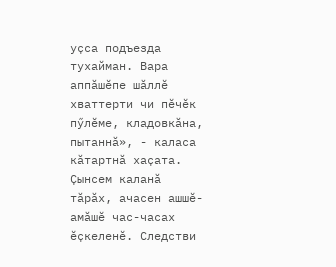уҫса подъезда тухайман. Вара аппӑшӗпе шӑллӗ хваттерти чи пӗчӗк пӳлӗме, кладовкӑна, пытаннӑ», - каласа кӑтартнӑ хаҫата. Ҫынсем каланӑ тӑрӑх, ачасен ашшӗ-амӑшӗ час-часах ӗҫкеленӗ. Следстви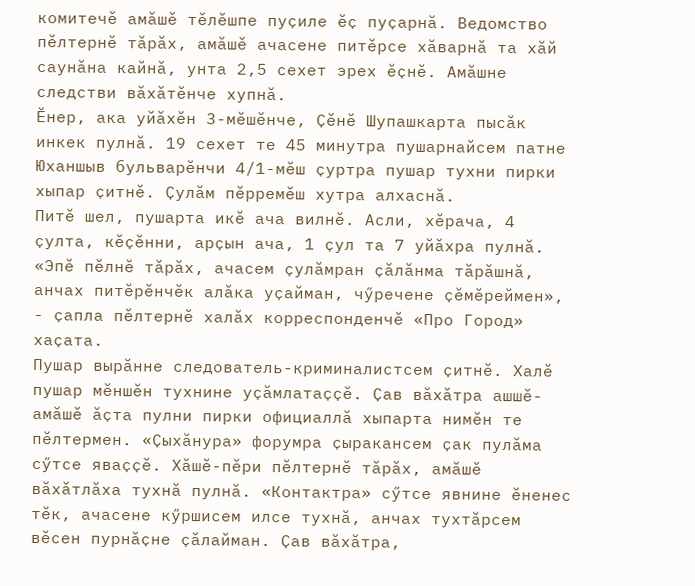комитечӗ амӑшӗ тӗлӗшпе пуҫиле ӗҫ пуҫарнӑ. Ведомство пӗлтернӗ тӑрӑх, амӑшӗ ачасене питӗрсе хӑварнӑ та хӑй саунӑна кайнӑ, унта 2,5 сехет эрех ӗҫнӗ. Амӑшне следстви вӑхӑтӗнче хупнӑ.
Ӗнер, ака уйӑхӗн 3-мӗшӗнче, Ҫӗнӗ Шупашкарта пысӑк инкек пулнӑ. 19 сехет те 45 минутра пушарнайсем патне Юханшыв бульварӗнчи 4/1-мӗш ҫуртра пушар тухни пирки хыпар ҫитнӗ. Ҫулӑм пӗрремӗш хутра алхаснӑ.
Питӗ шел, пушарта икӗ ача вилнӗ. Асли, хӗрача, 4 ҫулта, кӗҫӗнни, арҫын ача, 1 ҫул та 7 уйӑхра пулнӑ. «Эпӗ пӗлнӗ тӑрӑх, ачасем ҫулӑмран ҫӑлӑнма тӑрӑшнӑ, анчах питӗрӗнчӗк алӑка уҫайман, чӳречене ҫӗмӗреймен», - ҫапла пӗлтернӗ халӑх корреспонденчӗ «Про Город» хаҫата.
Пушар вырӑнне следователь-криминалистсем ҫитнӗ. Халӗ пушар мӗншӗн тухнине уҫӑмлатаҫҫӗ. Ҫав вӑхӑтра ашшӗ-амӑшӗ ӑҫта пулни пирки официаллӑ хыпарта нимӗн те пӗлтермен. «Ҫыхӑнура» форумра ҫыракансем ҫак пулӑма сӳтсе яваҫҫӗ. Хӑшӗ-пӗри пӗлтернӗ тӑрӑх, амӑшӗ вӑхӑтлӑха тухнӑ пулнӑ. «Контактра» сӳтсе явнине ӗненес тӗк, ачасене кӳршисем илсе тухнӑ, анчах тухтӑрсем вӗсен пурнӑҫне ҫӑлайман. Ҫав вӑхӑтра,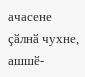ачасене ҫӑлнӑ чухне, ашшӗ-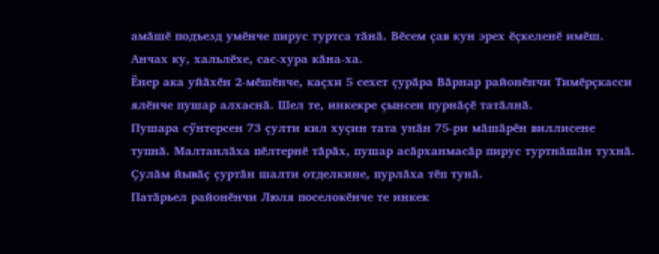амӑшӗ подъезд умӗнче пирус туртса тӑнӑ. Вӗсем ҫав кун эрех ӗҫкеленӗ имӗш. Анчах ку, хальлӗхе, сас-хура кӑна-ха.
Ӗнер ака уйӑхӗн 2-мӗшӗнче, каҫхи 5 сехет ҫурӑра Вӑрнар районӗнчи Тимӗрҫкасси ялӗнче пушар алхаснӑ. Шел те, инкекре ҫынсен пурнӑҫӗ татӑлнӑ.
Пушара сӳнтерсен 73 ҫулти кил хуҫин тата унӑн 75-ри мӑшӑрӗн виллисене тупнӑ. Малтанлӑха пӗлтернӗ тӑрӑх, пушар асӑрханмасӑр пирус туртнӑшӑн тухнӑ. Ҫулӑм йывӑҫ ҫуртӑн шалти отделкине, пурлӑха тӗп тунӑ.
Патӑрьел районӗнчи Люля поселокӗнче те инкек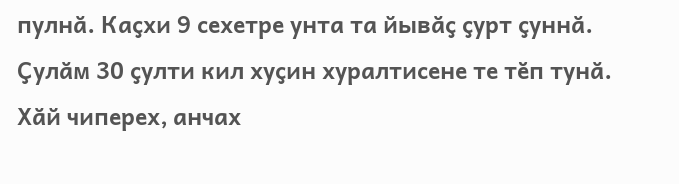пулнӑ. Каҫхи 9 сехетре унта та йывӑҫ ҫурт ҫуннӑ. Ҫулӑм 30 ҫулти кил хуҫин хуралтисене те тӗп тунӑ. Хӑй чиперех, анчах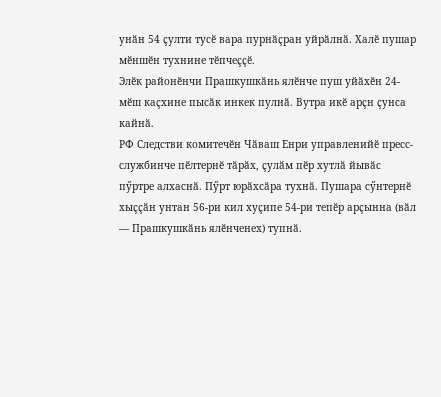унӑн 54 ҫулти тусӗ вара пурнӑҫран уйрӑлнӑ. Халӗ пушар мӗншӗн тухнине тӗпчеҫҫӗ.
Элӗк районӗнчи Прашкушкӑнь ялӗнче пуш уйӑхӗн 24-мӗш каҫхине пысӑк инкек пулнӑ. Вутра икӗ арҫн ҫунса кайнӑ.
РФ Следстви комитечӗн Чӑваш Енри управленийӗ пресс-службинче пӗлтернӗ тӑрӑх, ҫулӑм пӗр хутлӑ йывӑс пӳртре алхаснӑ. Пӳрт юрӑхсӑра тухнӑ. Пушара сӳнтернӗ хыҫҫӑн унтан 56-ри кил хуҫипе 54-ри тепӗр арҫынна (вӑл — Прашкушкӑнь ялӗнченех) тупнӑ.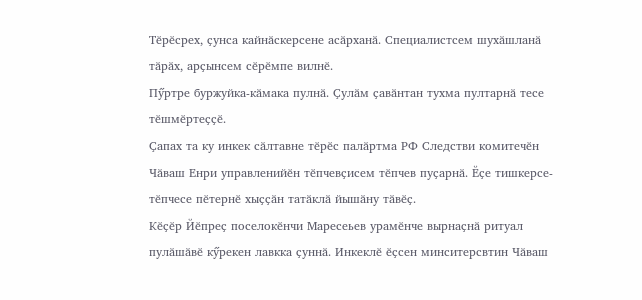Тӗрӗсрех, ҫунса кайнӑскерсене асӑрханӑ. Специалистсем шухӑшланӑ тӑрӑх, арҫынсем сӗрӗмпе вилнӗ.
Пӳртре буржуйка-кӑмака пулнӑ. Ҫулӑм ҫавӑнтан тухма пултарнӑ тесе тӗшмӗртеҫҫӗ.
Ҫапах та ку инкек сӑлтавне тӗрӗс палӑртма РФ Следстви комитечӗн Чӑваш Енри управленийӗн тӗпчевҫисем тӗпчев пуҫарнӑ. Ӗҫе тишкерсе-тӗпчесе пӗтернӗ хыҫҫӑн татӑклӑ йышӑну тӑвӗҫ.
Кӗҫӗр Йӗпреҫ поселокӗнчи Маресеьев урамӗнче вырнаҫнӑ ритуал пулӑшӑвӗ кӳрекен лавкка ҫуннӑ. Инкеклӗ ӗҫсен минситерсвтин Чӑваш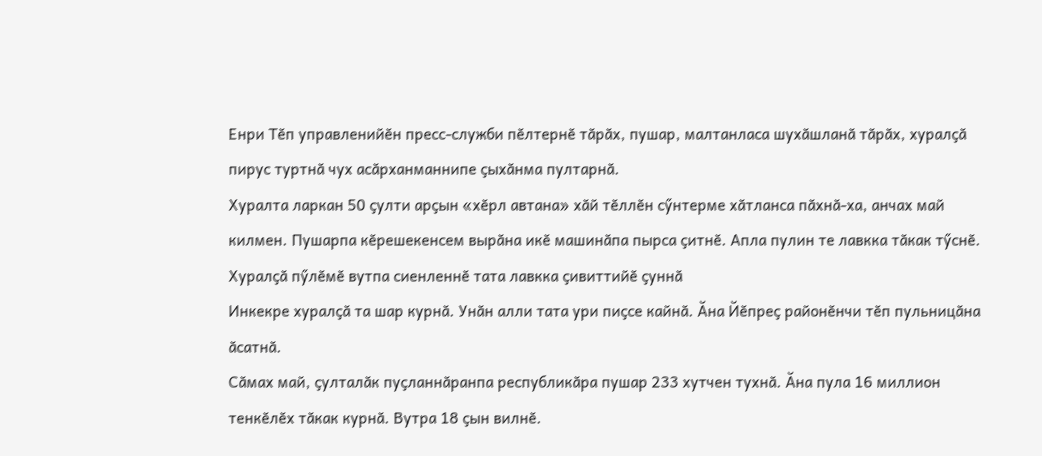Енри Тӗп управленийӗн пресс-служби пӗлтернӗ тӑрӑх, пушар, малтанласа шухӑшланӑ тӑрӑх, хуралҫӑ пирус туртнӑ чух асӑрханманнипе ҫыхӑнма пултарнӑ.
Хуралта ларкан 50 ҫулти арҫын «хӗрл автана» хӑй тӗллӗн сӳнтерме хӑтланса пӑхнӑ-ха, анчах май килмен. Пушарпа кӗрешекенсем вырӑна икӗ машинӑпа пырса ҫитнӗ. Апла пулин те лавкка тӑкак тӳснӗ. Хуралҫӑ пӳлӗмӗ вутпа сиенленнӗ тата лавкка ҫивиттийӗ ҫуннӑ
Инкекре хуралҫӑ та шар курнӑ. Унӑн алли тата ури пиҫсе кайнӑ. Ӑна Йӗпреҫ районӗнчи тӗп пульницӑна ӑсатнӑ.
Сӑмах май, ҫулталӑк пуҫланнӑранпа республикӑра пушар 233 хутчен тухнӑ. Ӑна пула 16 миллион тенкӗлӗх тӑкак курнӑ. Вутра 18 ҫын вилнӗ.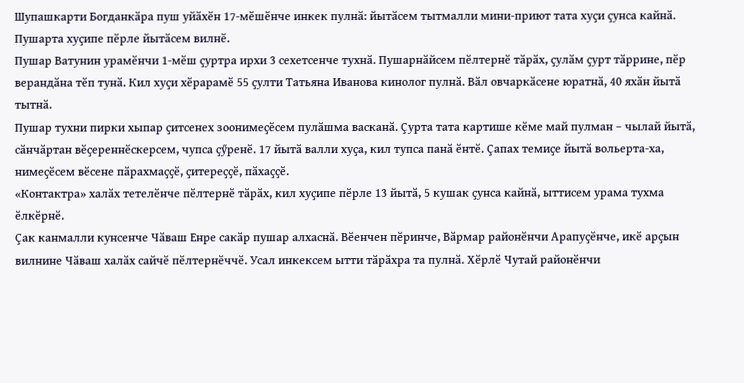Шупашкарти Богданкӑра пуш уйӑхӗн 17-мӗшӗнче инкек пулнӑ: йытӑсем тытмалли мини-приют тата хуҫи ҫунса кайнӑ. Пушарта хуҫипе пӗрле йытӑсем вилнӗ.
Пушар Ватунин урамӗнчи 1-мӗш ҫуртра ирхи 3 сехетсенче тухнӑ. Пушарнӑйсем пӗлтернӗ тӑрӑх, ҫулӑм ҫурт тӑррине, пӗр верандӑна тӗп тунӑ. Кил хуҫи хӗрарамӗ 55 ҫулти Татьяна Иванова кинолог пулнӑ. Вӑл овчаркӑсене юратнӑ, 40 яхӑн йытӑ тытнӑ.
Пушар тухни пирки хыпар ҫитсенех зоонимеҫӗсем пулӑшма васканӑ. Ҫурта тата картише кӗме май пулман – чылай йытӑ, сӑнчӑртан вӗҫереннӗскерсем, чупса ҫӳренӗ. 17 йытӑ валли хуҫа, кил тупса панӑ ӗнтӗ. Ҫапах темиҫе йытӑ вольерта-ха, нимеҫӗсем вӗсене пӑрахмаҫҫӗ, ҫитереҫҫӗ, пӑхаҫҫӗ.
«Контактра» халӑх тетелӗнче пӗлтернӗ тӑрӑх, кил хуҫипе пӗрле 13 йытӑ, 5 кушак ҫунса кайнӑ, ыттисем урама тухма ӗлкӗрнӗ.
Ҫак канмалли кунсенче Чӑваш Енре сакӑр пушар алхаснӑ. Вӗенчен пӗринче, Вӑрмар районӗнчи Арапуҫӗнче, икӗ арҫын вилнине Чӑваш халӑх сайчӗ пӗлтернӗччӗ. Усал инкексем ытти тӑрӑхра та пулнӑ. Хӗрлӗ Чутай районӗнчи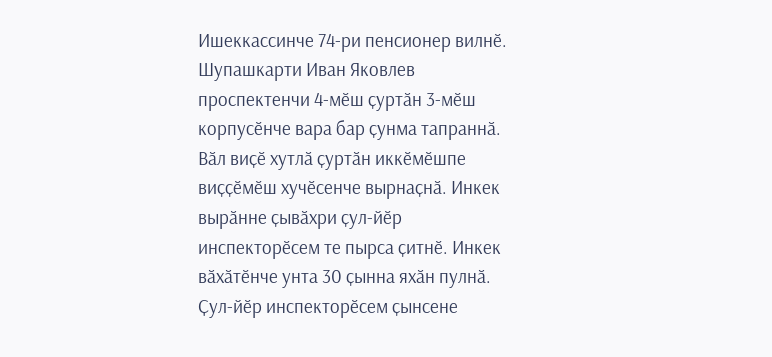Ишеккассинче 74-ри пенсионер вилнӗ.
Шупашкарти Иван Яковлев проспектенчи 4-мӗш ҫуртӑн 3-мӗш корпусӗнче вара бар ҫунма тапраннӑ. Вӑл виҫӗ хутлӑ ҫуртӑн иккӗмӗшпе виҫҫӗмӗш хучӗсенче вырнаҫнӑ. Инкек вырӑнне ҫывӑхри ҫул-йӗр инспекторӗсем те пырса ҫитнӗ. Инкек вӑхӑтӗнче унта 30 ҫынна яхӑн пулнӑ. Ҫул-йӗр инспекторӗсем ҫынсене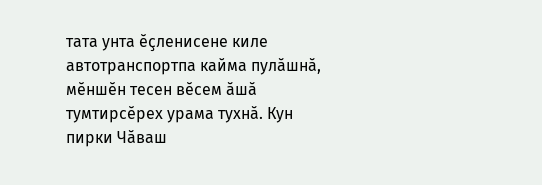тата унта ӗҫленисене киле автотранспортпа кайма пулӑшнӑ, мӗншӗн тесен вӗсем ӑшӑ тумтирсӗрех урама тухнӑ. Кун пирки Чӑваш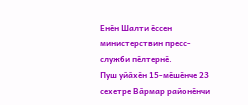Енӗн Шалти ӗссен министерствин пресс-служби пӗлтернӗ.
Пуш уйӑхӗн 15-мӗшӗнче 23 сехетре Вӑрмар районӗнчи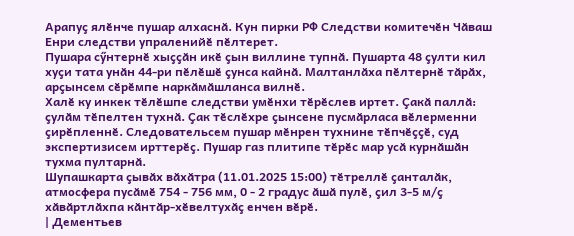Арапуҫ ялӗнче пушар алхаснӑ. Кун пирки РФ Следстви комитечӗн Чӑваш Енри следстви упраленийӗ пӗлтерет.
Пушара сӳнтернӗ хыҫҫӑн икӗ ҫын виллине тупнӑ. Пушарта 48 ҫулти кил хуҫи тата унӑн 44-ри пӗлӗшӗ ҫунса кайнӑ. Малтанлӑха пӗлтернӗ тӑрӑх, арҫынсем сӗрӗмпе наркӑмӑшланса вилнӗ.
Халӗ ку инкек тӗлӗшпе следстви умӗнхи тӗрӗслев иртет. Ҫакӑ паллӑ: ҫулӑм тӗпелтен тухнӑ. Ҫак тӗслӗхре ҫынсене пусмӑрласа вӗлерменни ҫирӗпленнӗ. Следовательсем пушар мӗнрен тухнине тӗпчӗҫҫӗ, суд экспертизисем ирттерӗҫ. Пушар газ плитипе тӗрӗс мар усӑ курнӑшӑн тухма пултарнӑ.
Шупашкарта ҫывӑх вӑхӑтра (11.01.2025 15:00) тӗтреллӗ ҫанталӑк, атмосфера пусӑмӗ 754 - 756 мм, 0 - 2 градус ӑшӑ пулӗ, ҫил 3-5 м/ҫ хӑвӑртлӑхпа кӑнтӑр-хӗвелтухӑҫ енчен вӗрӗ.
| Дементьев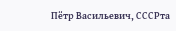Пётр Васильевич, СССРта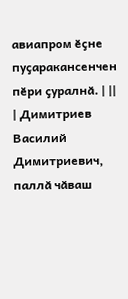авиапром ӗҫне пуҫаракансенчен пӗри ҫуралнӑ. | ||
| Димитриев Василий Димитриевич, паллӑ чӑваш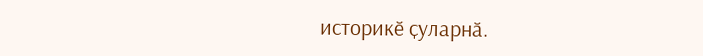историкӗ ҫуларнӑ.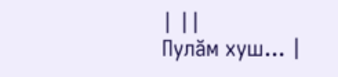| ||
Пулӑм хуш... |